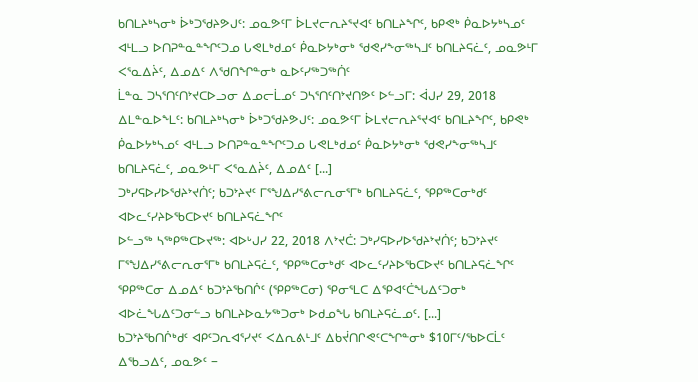ᑲᑎᒪᔨᒃᓴᓂᒃ ᐆᒃᑐᖁᔨᕗᒍᑦ: ᓄᓇᕗᑦᒥ ᐆᒪᔪᓕᕆᔨᕐᔪᐊᑦ ᑲᑎᒪᔨᖏᑦ, ᑲᑭᕙᒃ ᑮᓇᐅᔭᒃᓴᓄᑦ ᐊᒻᒪᓗ ᐅᑎᕈᓐᓇᓐᖏᑦᑐᓄ ᒐᕙᒪᒃᑯᓄᑦ ᑮᓇᐅᔭᒃᓂᒃ ᖁᕙᓯᖕᓂᖅᓴᒧᑦ ᑲᑎᒪᔨᕋᓛᑦ, ᓄᓇᕗᒻᒥ ᐸᕐᓇᐃᔩᑦ, ᐃᓄᐃᑦ ᐱᖁᑎᖏᓐᓂᒃ ᓇᐅᑦᓯᖅᑐᖅᑏᑦ
ᒫᓐᓇ ᑐᓴᕐᑎᑦᑎᔾᔪᑕᐅᓗᓂ ᐃᓄᓕᒫᓄᑦ ᑐᓴᕐᑎᑦᑎᔾᔪᑎᕗᑦ ᐅᓪᓗᒥ: ᐋᒍᓯ 29, 2018 ᐃᒪᓐᓇᐅᖕᒪᑦ: ᑲᑎᒪᔨᒃᓴᓂᒃ ᐆᒃᑐᖁᔨᕗᒍᑦ: ᓄᓇᕗᑦᒥ ᐆᒪᔪᓕᕆᔨᕐᔪᐊᑦ ᑲᑎᒪᔨᖏᑦ, ᑲᑭᕙᒃ ᑮᓇᐅᔭᒃᓴᓄᑦ ᐊᒻᒪᓗ ᐅᑎᕈᓐᓇᓐᖏᑦᑐᓄ ᒐᕙᒪᒃᑯᓄᑦ ᑮᓇᐅᔭᒃᓂᒃ ᖁᕙᓯᖕᓂᖅᓴᒧᑦ ᑲᑎᒪᔨᕋᓛᑦ, ᓄᓇᕗᒻᒥ ᐸᕐᓇᐃᔩᑦ, ᐃᓄᐃᑦ [...]
ᑐᒃᓯᕋᐅᓯᐅᖁᔨᔾᔪᑏᑦ; ᑲᑐᔾᔨᔪᑦ ᒥᕐᖑᐃᓯᕐᕕᓕᕆᓂᕐᒥᒃ ᑲᑎᒪᔨᕋᓛᑦ, ᕿᑭᖅᑕᓂᒃᑯᑦ ᐊᐅᓚᑦᓯᔨᐅᖃᑕᐅᔪᑦ ᑲᑎᒪᔨᕋᓛᖏᑦ
ᐅᓪᓗᖅ ᓴᖅᑭᖅᑕᐅᔪᖅ: ᐊᐅᒡᒍᓯ 22, 2018 ᐱᔾᔪᑖ: ᑐᒃᓯᕋᐅᓯᐅᖁᔨᔾᔪᑏᑦ; ᑲᑐᔾᔨᔪᑦ ᒥᕐᖑᐃᓯᕐᕕᓕᕆᓂᕐᒥᒃ ᑲᑎᒪᔨᕋᓛᑦ, ᕿᑭᖅᑕᓂᒃᑯᑦ ᐊᐅᓚᑦᓯᔨᐅᖃᑕᐅᔪᑦ ᑲᑎᒪᔨᕋᓛᖏᑦ ᕿᑭᖅᑕᓂ ᐃᓄᐃᑦ ᑲᑐᔾᔨᖃᑎᒌᑦ (ᕿᑭᖅᑕᓂ) ᕿᓂᕐᒪᑕ ᐃᕿᐊᑦᑖᖓᐃᑦᑐᓂᒃ ᐊᐅᓛᖓᐃᑦᑐᓂᓪᓗ ᑲᑎᒪᔨᐅᓇᔭᖅᑐᓂᒃ ᐅᑯᓄᖓ ᑲᑎᒪᔨᕋᓛᓄᑦ. [...]
ᑲᑐᔾᔨᖃᑎᒌᒃᑯᑦ ᐊᑭᑦᑐᕆᐊᕐᓯᔪᑦ ᐸᐃᕆᕕᒻᒧᑦ ᐃᑲᔫᑎᒋᕙᑦᑕᖏᓐᓂᒃ $10ᒥᑦ/ᖃᐅᑕᒫᑦ
ᐃᖃᓗᐃᑦ, ᓄᓇᕗᑦ −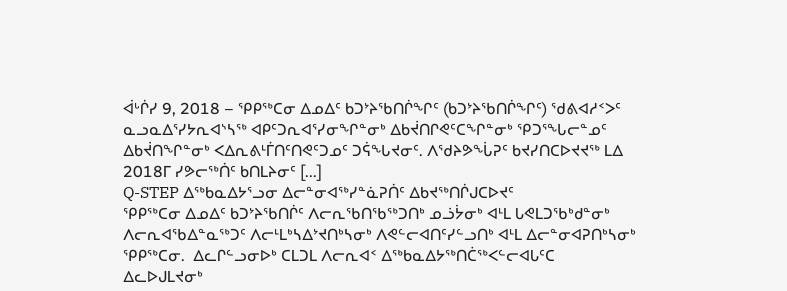ᐋᒡᒌᓯ 9, 2018 – ᕿᑭᖅᑕᓂ ᐃᓄᐃᑦ ᑲᑐᔾᔨᖃᑎᒌᖏᑦ (ᑲᑐᔾᔨᖃᑎᒌᖏᑦ) ᖁᕕᐊᓱᑉᐳᑦ ᓇᓗᓇᐃᕐᓯᔭᕆᐊᔅᓴᖅ ᐊᑭᑦᑐᕆᐊᕐᓯᓂᖏᓐᓂᒃ ᐃᑲᔫᑎᒋᕙᑦᑕᖏᓐᓂᒃ ᕿᑐᕐᖓᓕᓐᓄᑦ ᐃᑲᔫᑎᖏᓐᓂᒃ ᐸᐃᕆᕕᒻᒦᑎᑦᑎᕙᑦᑐᓄᑦ ᑐᕌᖓᔪᓂᑦ. ᐱᖁᔨᕗᖔᕈᑦ ᑲᔪᓯᑎᑕᐅᔪᔪᖅ ᒪᐃ 2018ᒥ ᓯᕗᓕᖅᑏᑦ ᑲᑎᒪᔨᓂᑦ [...]
Q-STEP ᐃᖅᑲᓇᐃᔭᕐᓗᓂ ᐃᓕᓐᓂᐊᖅᓯᓐᓈᕈᑏᑦ ᐃᑲᔪᖅᑎᒌᒍᑕᐅᔪᑦ
ᕿᑭᖅᑕᓂ ᐃᓄᐃᑦ ᑲᑐᔾᔨᖃᑎᒌᑦ ᐱᓕᕆᖃᑎᖃᖅᑐᑎᒃ ᓄᓘᔮᓂᒃ ᐊᒻᒪ ᒐᕙᒪᑐᖃᒃᑯᓐᓂᒃ ᐱᓕᕆᐊᖃᐃᓐᓇᖅᑐᑦ ᐱᓕᒻᒪᒃᓴᐃᔾᔪᑎᒃᓴᓂᒃ ᐱᕙᓪᓕᐊᑎᑦᓯᓪᓗᑎᒃ ᐊᒻᒪ ᐃᓕᓐᓂᐊᕈᑎᒃᓴᓂᒃ ᕿᑭᖅᑕᓂ.  ᐃᓚᒋᓪᓗᓂᐅᒃ ᑕᒪᑐᒪ ᐱᓕᕆᐊᑉ ᐃᖅᑲᓇᐃᔭᖅᑎᑖᖅᐸᓪᓕᐊᒐᑦᑕ ᐃᓚᐅᒍᒪᔪᓂᒃ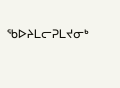ᖃᐅᔨᒪᓕᕈᒪᔪᓂᒃ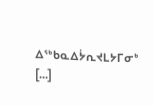ᐃᖅᑲᓇᐃᔮᕆᔪᒪᔭᒥᓂᒃ [...]